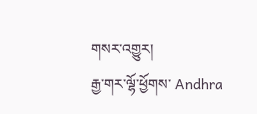གསར་འགྱུར།
རྒྱ་གར་ལྷོ་ཕྱོགས་ Andhra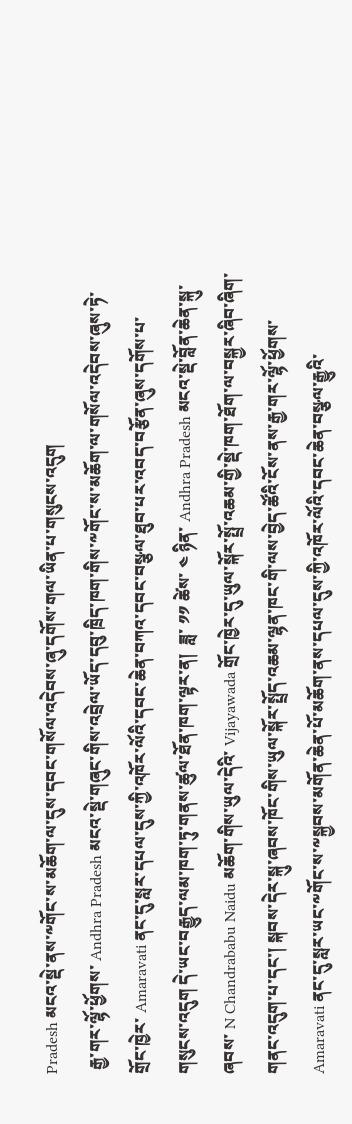Pradesh མངའ་སྡེ་ནས་༸གོང་ས་མཆོག་ལ་དུས་དབང་གསོལ་འདེབས་ཞུ་དགོས་གལ་ཡིན་པ་གསུངས་འདུག
 རྒྱ་གར་ལྷོ་ཕྱོགས་ Andhra Pradesh མངའ་སྡེ་གཞུང་གིས་འབྲེལ་ཡོད་དབུ་ཁྲིད་ཁག་གིས་༸གོང་ས་མཆོག་ལ་གསོལ་འདེབས་ཞུས་ཏེ་གྲོང་ཁྱེར་ Amaravati ནང་དུ་སླར་དཔལ་དུས་ཀྱི་འཁོར་ལོའི་དབང་ཆེན་བཀའ་དབང་བསྩལ་ཐུབ་པར་འབད་བརྩོན་ཞུས་དགོས་པ་གསུངས་འདུག དེ་ཡང་བརྒྱུད་ལམ་ཁག་ཏུ་གནས་ཚུལ་ཐོན་ཁག་ལྟར་ན།  ཟླ་ ༡༡ ཚེས་ ༤ ཉིན་ Andhra Pradesh མངའ་སྡེ་བློན་ཆེན་སྐུ་ཞབས་ N Chandrababu Naidu མཆོག་གིས་ཡུལ་དེའི་ Vijayawada གྲོང་ཁྱེར་དུ་ཡུལ་སྐོར་སྤྲོ་འཆམ་གྱི་སྡེ་ཁག་ཐོག་ལ་བསྐྱར་ཞིབ་ཞིག་གནང་འདུག་པ་དང་། སྐབས་དེར་སྐུ་ཞབས་ཁོང་གིས་ཡུལ་སྐོར་སྤྲོད་འཆམ་ལྷན་ཁང་གི་ལས་བྱེད་ཚོའི་ངོས་ནས་རྒྱ་གར་ལྷོ་ཕྱོགས་ Amaravati ནང་དུ་སླར་ཡང་༸གོང་ས་༸སྐྱབས་མགོན་ཆེན་པོ་མཆོག་ནས་དཔལ་དུས་ཀྱི་འཁོར་ལོའི་དབང་ཆེན་བསྩལ་རྒྱུའི་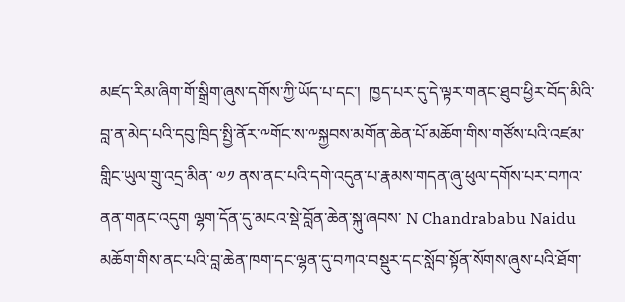མཛད་རིམ་ཞིག་གོ་སྒྲིག་ཞུས་དགོས་ཀྱི་ཡོད་པ་དང་།  ཁྱད་པར་དུ་དེ་ལྟར་གནང་ཐུབ་ཕྱིར་བོད་མིའི་བླ་ན་མེད་པའི་དབུ་ཁྲིད་སྤྱི་ནོར་༸གོང་ས་༸སྐྱབས་མགོན་ཆེན་པོ་མཆོག་གིས་གཙོས་པའི་འཛམ་གླིང་ཡུལ་གྲུ་འདྲ་མིན་ ༧༡ ནས་ནང་པའི་དགེ་འདུན་པ་རྣམས་གདན་ཞུ་ཕུལ་དགོས་པར་བཀའ་ནན་གནང་འདུག ལྷག་དོན་དུ་མངའ་སྡེ་བློན་ཆེན་སྐུ་ཞབས་ N Chandrababu Naidu མཆོག་གིས་ནང་པའི་བླ་ཆེན་ཁག་དང་ལྷན་དུ་བཀའ་བསྡུར་དང་སློབ་སྟོན་སོགས་ཞུས་པའི་ཐོག་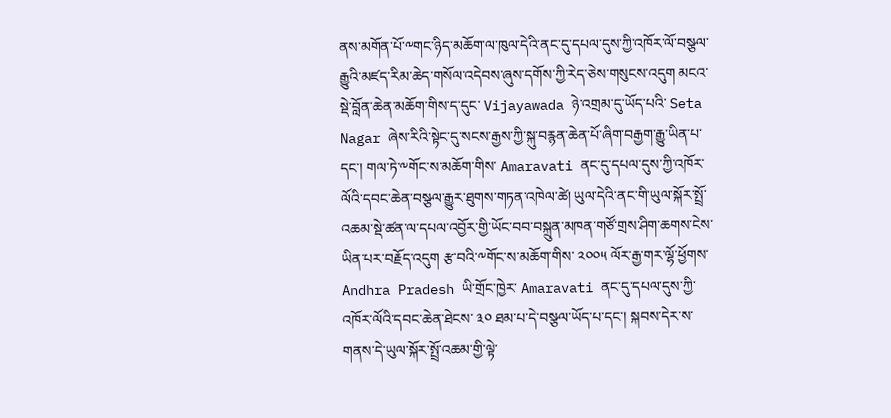ནས་མགོན་པོ་༸གང་ཉིད་མཆོག་ལ་ཁུལ་དེའི་ནང་དུ་དཔལ་དུས་ཀྱི་འཁོར་ལོ་བསྩལ་རྒྱུའི་མཛད་རིམ་ཆེད་གསོལ་འདེབས་ཞུས་དགོས་ཀྱི་རེད་ཅེས་གསུངས་འདུག མངའ་སྡེ་བློན་ཆེན་མཆོག་གིས་ད་དུང་ Vijayawada ཉེ་འགྲམ་དུ་ཡོད་པའི་ Seta Nagar ཞེས་རིའི་སྟེང་དུ་སངས་རྒྱས་ཀྱི་སྐུ་བརྙན་ཆེན་པོ་ཞིག་བརྒྱག་རྒྱུ་ཡིན་པ་དང་། གལ་ཏེ་༸གོང་ས་མཆོག་གིས་ Amaravati ནང་དུ་དཔལ་དུས་ཀྱི་འཁོར་ལོའི་དབང་ཆེན་བསྩལ་རྒྱུར་ཐུགས་གཏན་འཁེལ་ཚེ། ཡུལ་དེའི་ནང་གི་ཡུལ་སྐོར་སྤྲོ་འཆམ་སྡེ་ཚན་ལ་དཔལ་འབྱོར་གྱི་ཡོང་བབ་བསྐྲུན་མཁན་གཙོ་གྲས་ཤིག་ཆགས་ངེས་ཡིན་པར་བརྗོད་འདུག རྩ་བའི་༸གོང་ས་མཆོག་གིས་ ༢༠༠༥ ལོར་རྒྱ་གར་ལྷོ་ཕྱོགས་ Andhra Pradesh ཡི་གྲོང་ཁྱེར་ Amaravati ནང་དུ་དཔལ་དུས་ཀྱི་འཁོར་ལོའི་དབང་ཆེན་ཐེངས་ ༣༠ ཐམ་པ་དེ་བསྩལ་ཡོད་པ་དང་། སྐབས་དེར་ས་གནས་དེ་ཡུལ་སྐོར་སྤྲོ་འཆམ་གྱི་ལྟེ་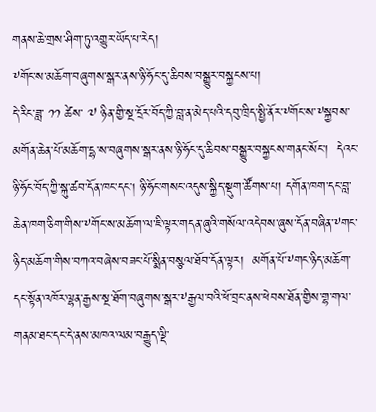གནས་ཆེ་གྲས་ཤིག་ཏུ་འགྱུར་ཡོད་པ་རེད།
༸གོང་ས་མཆོག་བཞུགས་སྒར་ནས་ཉི་ཧོང་དུ་ཆིབས་བསྒྱུར་བསྐྱངས་པ།
དེ་རིང་ཟླ་ ༡༡ ཚེས་ ༧ ཉིན་གྱི་སྔ་དྲོར་བོད་ཀྱི་བླ་ན་མེད་པའི་དབུ་ཁྲིད་སྤྱི་ནོར་༸གོང་ས་༸སྐྱབས་མགོན་ཆེན་པོ་མཆོག་དྷ་ས་བཞུགས་སྒར་ནས་ཉི་ཧོང་དུ་ཆིབས་བསྒྱུར་བསྐྱངས་གནང་སོང་།  དེའང་ཉི་ཧོང་བོད་ཀྱི་སྐུ་ཚབ་དོན་ཁང་དང། ཉི་ཧོང་གསང་འདུས་སྐྱིད་སྡུག་ཚོགས་པ། དགོན་ཁག་དང་བླ་ཆེན་ཁག་ཅིག་གིས་༸གོང་ས་མཆོག་ལ་ཇི་ལྟར་གདན་ཞུའི་གསོལ་འདེབས་ཞུས་དོན་བཞིན་༸གང་ཉིད་མཆོག་གིས་བཀའ་བཞེས་བཟང་པོ་སྨིན་བསྩལ་ཐོབ་དོན་ལྟར།  མགོན་པོ་༸གང་ཉིད་མཆོག་དང་སྟོན་འཁོར་ལྷན་རྒྱས་སྔ་ཐོག་བཞུགས་སྒར་༸རྒྱལ་བའི་ཕོ་བྲང་ནས་ཕེབས་ཐོན་གྱིས་གྷ་གལ་གནམ་ཐང་དང་དེ་ནས་མཁའ་ལམ་བརྒྱུད་ལྡི་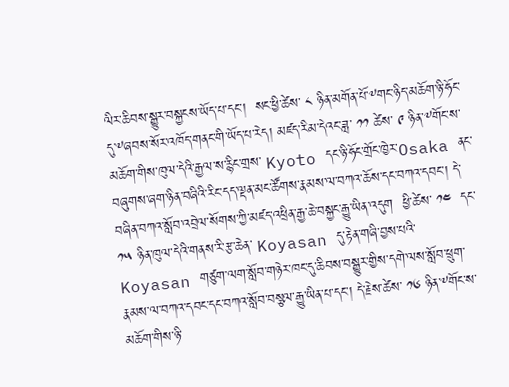ལིར་ཆིབས་སྒྱུར་བསྐྱངས་ཡོད་པ་དང་།  སང་ཕྱི་ཚེས་ ༨ ཉིན་མགོན་པོ་༸གང་ཉིད་མཆོག་ཉི་ཧོང་དུ་༸ཞབས་སོར་འཁོད་གནང་གི་ཡོད་པ་རེད། མཛད་རིམ་དེའང་ཟླ་ ༡༡ ཚེས་ ༩ ཉིན་༸གོང་ས་མཆོག་གིས་ཁུལ་དེའི་རྒྱལ་ས་རྙིང་གྲས་ Kyoto དང་ཉི་ཧོང་གྲོང་ཁྱེར་Osaka ནང་བཞུགས་ཞག་ཉིན་བཞིའི་རིང་དད་ལྡན་མང་ཚོགས་རྣམས་ལ་བཀའ་ཆོས་དང་བཀའ་དབང་། དེ་བཞིན་བཀའ་སློབ་འབྲེལ་སོགས་ཀྱི་མཛད་འཕྲིན་རྒྱ་ཆེ་བསྐྱང་རྒྱུ་ཡིན་འདུག  ཕྱི་ཚེས་ ༡༤  དང་ ༡༥ ཉིན་ཁུལ་དེའི་གནས་རི་རྩ་ཆེན་ Koyasan དུ་རྟེན་གཞི་བྱས་པའི་ Koyasan གཙུག་ལག་སློབ་གཉེར་ཁང་དུ་ཆིབས་བསྒྱུར་གྱིས་དགེ་ལས་སློབ་ཕྲུག་རྣམས་ལ་བཀའ་དབང་དང་བཀའ་སློབ་བསྩལ་རྒྱུ་ཡིན་པ་དང་། དེ་རྗེས་ཚེས་ ༡༦ ཉིན་༸གོང་ས་མཆོག་གིས་ཉི་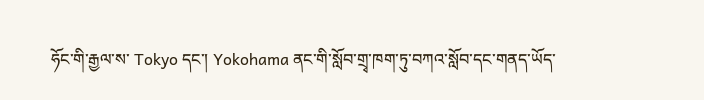ཧོང་གི་རྒྱལ་ས་ Tokyo དང་། Yokohama ནང་གི་སློབ་གྲྭ་ཁག་ཏུ་བཀའ་སློབ་དང་གནད་ཡོད་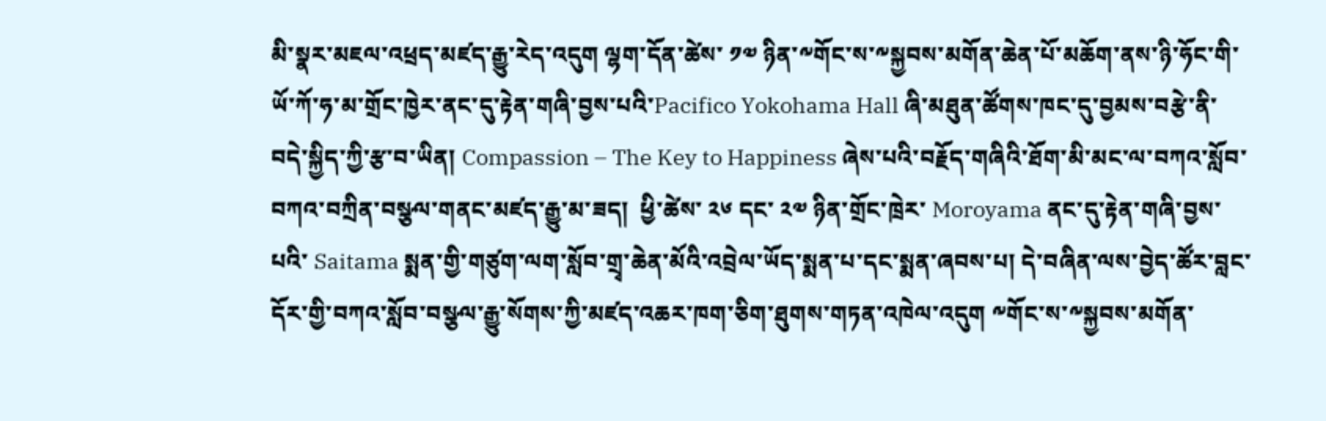མི་སྣར་མཇལ་འཕྲད་མཛད་རྒྱུ་རེད་འདུག ལྷག་དོན་ཚེས་ ༡༧ ཉིན་༸གོང་ས་༸སྐྱབས་མགོན་ཆེན་པོ་མཆོག་ནས་ཉི་ཧོང་གི་ཡོ་ཀོ་ཧ་མ་གྲོང་ཁྱེར་ནང་དུ་རྟེན་གཞི་བྱས་པའི་Pacifico Yokohama Hall ཞི་མཐུན་ཚོགས་ཁང་དུ་བྱམས་བརྩེ་ནི་བདེ་སྐྱིད་ཀྱི་རྩ་བ་ཡིན། Compassion – The Key to Happiness ཞེས་པའི་བརྗོད་གཞིའི་ཐོག་མི་མང་ལ་བཀའ་སློབ་བཀའ་བཀྲིན་བསྩལ་གནང་མཛད་རྒྱུ་མ་ཟད།  ཕྱི་ཚེས་ ༢༦ དང་ ༢༧ ཉིན་གྲོང་ཁྲེར་ Moroyama ནང་དུ་རྟེན་གཞི་བྱས་པའི་ Saitama སྨན་གྱི་གཙུག་ལག་སློབ་གྲྭ་ཆེན་མོའི་འབྲེལ་ཡོད་སྨན་པ་དང་སྨན་ཞབས་པ། དེ་བཞིན་ལས་བྱེད་ཚོར་བླང་དོར་གྱི་བཀའ་སློབ་བསྩལ་རྒྱུ་སོགས་ཀྱི་མཛད་འཆར་ཁག་ཅིག་ཐུགས་གཏན་འཁེལ་འདུག ༸གོང་ས་༸སྐྱབས་མགོན་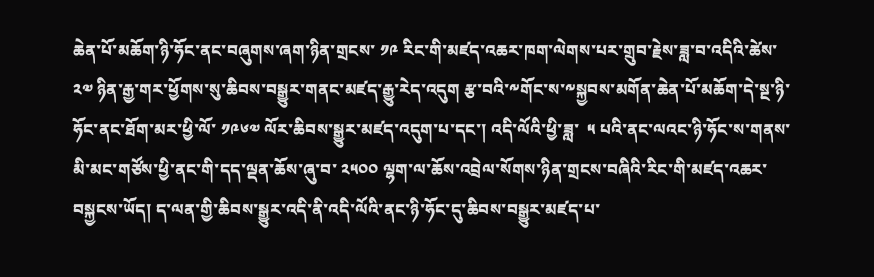ཆེན་པོ་མཆོག་ཉི་ཧོང་ནང་བཞུགས་ཞག་ཉིན་གྲངས་ ༡༩ རིང་གི་མཛད་འཆར་ཁག་ལེགས་པར་གྲུབ་རྗེས་ཟླ་བ་འདིའི་ཚེས་ ༢༧ ཉིན་རྒྱ་གར་ཕྱོགས་སུ་ཆིབས་བསྒྱུར་གནང་མཛད་རྒྱུ་རེད་འདུག རྩ་བའི་༸གོང་ས་༸སྐྱབས་མགོན་ཆེན་པོ་མཆོག་དེ་སྔ་ཉི་ཧོང་ནང་ཐོག་མར་ཕྱི་ལོ་ ༡༩༦༧ ལོར་ཆིབས་སྒྱུར་མཛད་འདུག་པ་དང་། འདི་ལོའི་ཕྱི་ཟླ་  ༥ པའི་ནང་ལའང་ཉི་ཧོང་ས་གནས་མི་མང་གཙོས་ཕྱི་ནང་གི་དད་ལྡན་ཆོས་ཞུ་བ་ ༢༥༠༠ ལྷག་ལ་ཆོས་འབྲེལ་སོགས་ཉིན་གྲངས་བཞིའི་རིང་གི་མཛད་འཆར་བསྐྱངས་ཡོད། ད་ལན་གྱི་ཆིབས་སྒྱུར་འདི་ནི་འདི་ལོའི་ནང་ཉི་ཧོང་དུ་ཆིབས་བསྒྱུར་མཛད་པ་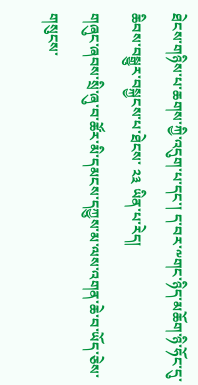ཐེངས་གཉིས་པ་ཆགས་ཀྱི་འདུག་པ་དང་། ད་བར་༸གང་ཉིད་མཆོག་ཉི་ཧོང་དུ་ཆིབས་བསྒྱུར་བསྐྱངས་པ་ཐེངས་ ༢༣ ཡིན་པ་རེད།
གཞུང་ཞབས་སྲི་ཞུ་བ་ཚོར་མི་དམངས་དཀྱུས་མ་ལས་འགན་ཆེ་བ་ཡོད་ཅེས་གསུངས་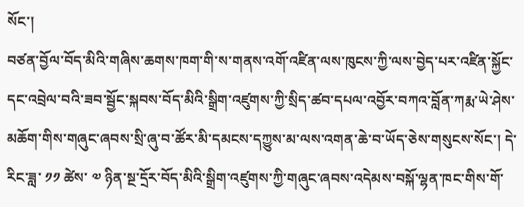སོང་།
བཙན་བྱོལ་བོད་མིའི་གཞིས་ཆགས་ཁག་གི་ས་གནས་འགོ་འཛིན་ལས་ཁུངས་ཀྱི་ལས་བྱེད་པར་འཛིན་སྐྱོང་དང་འབྲེལ་བའི་ཟབ་སྦྱོང་སྐབས་བོད་མིའི་སྒྲིག་འཛུགས་ཀྱི་སྲིད་ཚབ་དཔལ་འབྱོར་བཀའ་བློན་ཀརྨ་ཡེ་ཤེས་མཆོག་གིས་གཞུང་ཞབས་སྲི་ཞུ་བ་ཚོར་མི་དམངས་དཀྱུས་མ་ལས་འགན་ཆེ་བ་ཡོད་ཅེས་གསུངས་སོང་། དེ་རིང་ཟླ་ ༡༡ ཚེས་ ༧ ཉིན་སྔ་དྲོར་བོད་མིའི་སྒྲིག་འཛུགས་ཀྱི་གཞུང་ཞབས་འདེམས་བསྐོ་ལྷན་ཁང་གིས་གོ་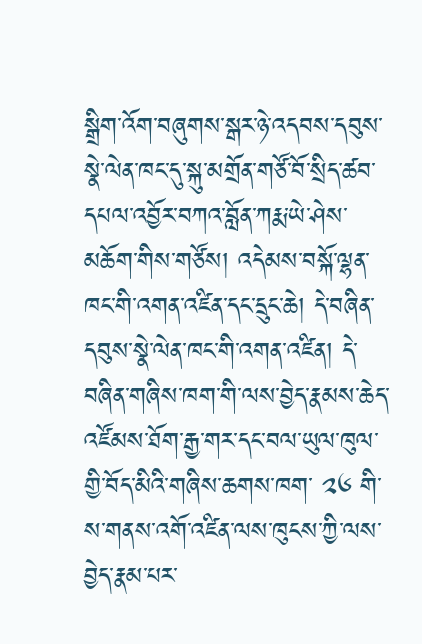སྒྲིག་འོག་བཞུགས་སྒར་ཉེ་འདབས་དབུས་སྣེ་ལེན་ཁང་དུ་སྐུ་མགྲོན་གཙོ་བོ་སྲིད་ཚབ་དཔལ་འབྱོར་བཀའ་བློན་ཀརྨ་ཡེ་ཤེས་མཆོག་གིས་གཙོས། འདེམས་བསྐོ་ལྷན་ཁང་གི་འགན་འཛིན་དང་དྲུང་ཆེ། དེ་བཞིན་དབུས་སྣེ་ལེན་ཁང་གི་འགན་འཛིན། དེ་བཞིན་གཞིས་ཁག་གི་ལས་བྱེད་རྣམས་ཆེད་འཛོམས་ཐོག་རྒྱ་གར་དང་བལ་ཡུལ་ཁུལ་གྱི་བོད་མིའི་གཞིས་ཆགས་ཁག་ ༢༦ གི་ས་གནས་འགོ་འཛིན་ལས་ཁུངས་ཀྱི་ལས་བྱེད་རྣམ་པར་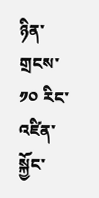ཉིན་གྲངས་ ༡༠ རིང་འཛིན་སྐྱོང་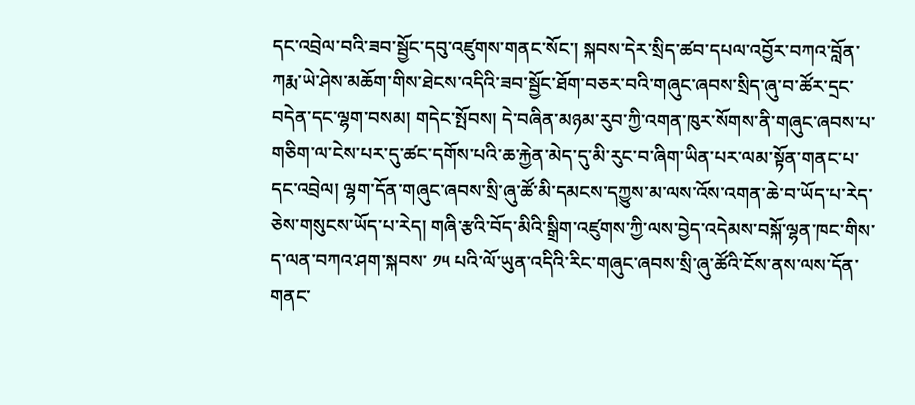དང་འབྲེལ་བའི་ཟབ་སྦྱོང་དབུ་འཛུགས་གནང་སོང་། སྐབས་དེར་སྲིད་ཚབ་དཔལ་འབྱོར་བཀའ་བློན་ཀརྨ་ཡེ་ཤེས་མཆོག་གིས་ཐེངས་འདིའི་ཟབ་སྦྱོང་ཐོག་བཅར་བའི་གཞུང་ཞབས་སྲིད་ཞུ་བ་ཚོར་དྲང་བདེན་དང་ལྷག་བསམ། གདེང་སྤོབས། དེ་བཞིན་མཉམ་རུབ་ཀྱི་འགན་ཁུར་སོགས་ནི་གཞུང་ཞབས་པ་གཅིག་ལ་ངེས་པར་དུ་ཚང་དགོས་པའི་ཆ་རྐྱེན་མེད་དུ་མི་རུང་བ་ཞིག་ཡིན་པར་ལམ་སྟོན་གནང་པ་དང་འབྲེལ། ལྷག་དོན་གཞུང་ཞབས་སྲི་ཞུ་ཚོ་མི་དམངས་དཀྱུས་མ་ལས་འོས་འགན་ཆེ་བ་ཡོད་པ་རེད་ཅེས་གསུངས་ཡོད་པ་རེད། གཞི་རྩའི་བོད་མིའི་སྒྲིག་འཛུགས་ཀྱི་ལས་བྱེད་འདེམས་བསྐོ་ལྷན་ཁང་གིས་ད་ལན་བཀའ་ཤག་སྐབས་ ༡༥ པའི་ལོ་ཡུན་འདིའི་རིང་གཞུང་ཞབས་སྲི་ཞུ་ཚོའི་ངོས་ནས་ལས་དོན་གནང་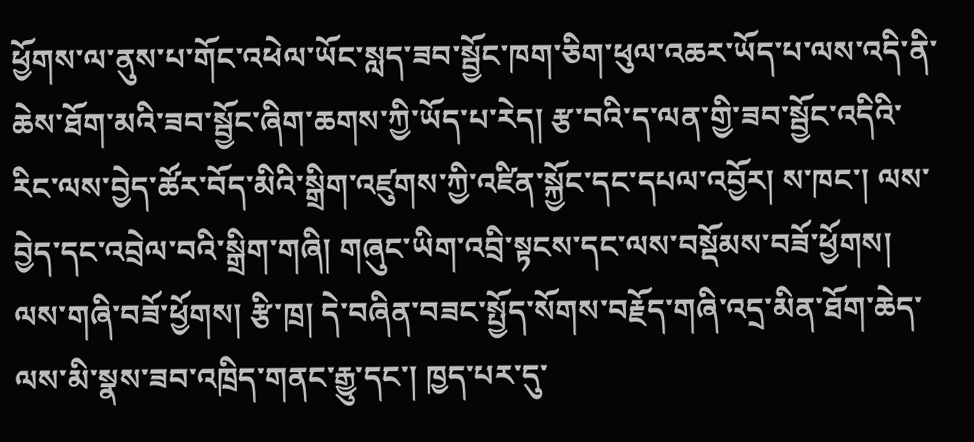ཕྱོགས་ལ་ནུས་པ་གོང་འཕེལ་ཡོང་སླད་ཟབ་སྦྱོང་ཁག་ཅིག་ཕུལ་འཆར་ཡོད་པ་ལས་འདི་ནི་ཆེས་ཐོག་མའི་ཟབ་སྦྱོང་ཞིག་ཆགས་ཀྱི་ཡོད་པ་རེད། རྩ་བའི་ད་ལན་གྱི་ཟབ་སྦྱོང་འདིའི་རིང་ལས་བྱེད་ཚོར་བོད་མིའི་སྒྲིག་འཛུགས་ཀྱི་འཛིན་སྐྱོང་དང་དཔལ་འབྱོར། ས་ཁང་། ལས་བྱེད་དང་འབྲེལ་བའི་སྒྲིག་གཞི། གཞུང་ཡིག་འབྲི་སྟངས་དང་ལས་བསྡོམས་བཟོ་ཕྱོགས། ལས་གཞི་བཟོ་ཕྱོགས། རྩི་ཁྲ། དེ་བཞིན་བཟང་སྤྱོད་སོགས་བརྗོད་གཞི་འདྲ་མིན་ཐོག་ཆེད་ལས་མི་སྣས་ཟབ་འཁྲིད་གནང་རྒྱུ་དང་། ཁྱད་པར་དུ་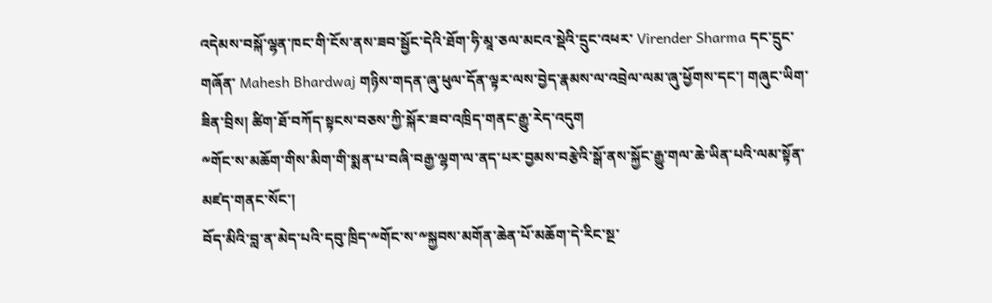འདེམས་བསྐོ་ལྷན་ཁང་གི་ངོས་ནས་ཟབ་སྦྱོང་དེའི་ཐོག་ཧི་མཱ་ཅལ་མངའ་སྡེའི་དྲུང་འཕར་ Virender Sharma དང་དྲུང་གཞོན་ Mahesh Bhardwaj གཉིས་གདན་ཞུ་ཕུལ་དོན་ལྟར་ལས་བྱེད་རྣམས་ལ་འབྲེལ་ལམ་ཞུ་ཕྱོགས་དང་། གཞུང་ཡིག་ཟིན་བྲིས། ཚིག་ཐོ་བཀོད་སྟངས་བཅས་ཀྱི་སྐོར་ཟབ་འཁྲིད་གནང་རྒྱུ་རེད་འདུག
༸གོང་ས་མཆོག་གིས་མིག་གི་སྨན་པ་བཞི་བརྒྱ་ལྷག་ལ་ནད་པར་བྱམས་བརྩེའི་སྒོ་ནས་སྐྱོང་རྒྱུ་གལ་ཆེ་ཡིན་པའི་ལམ་སྟོན་མཛད་གནང་སོང་།
བོད་མིའི་བླ་ན་མེད་པའི་དབུ་ཁྲིད་༸གོང་ས་༸སྐྱབས་མགོན་ཆེན་པོ་མཆོག་དེ་རིང་སྔ་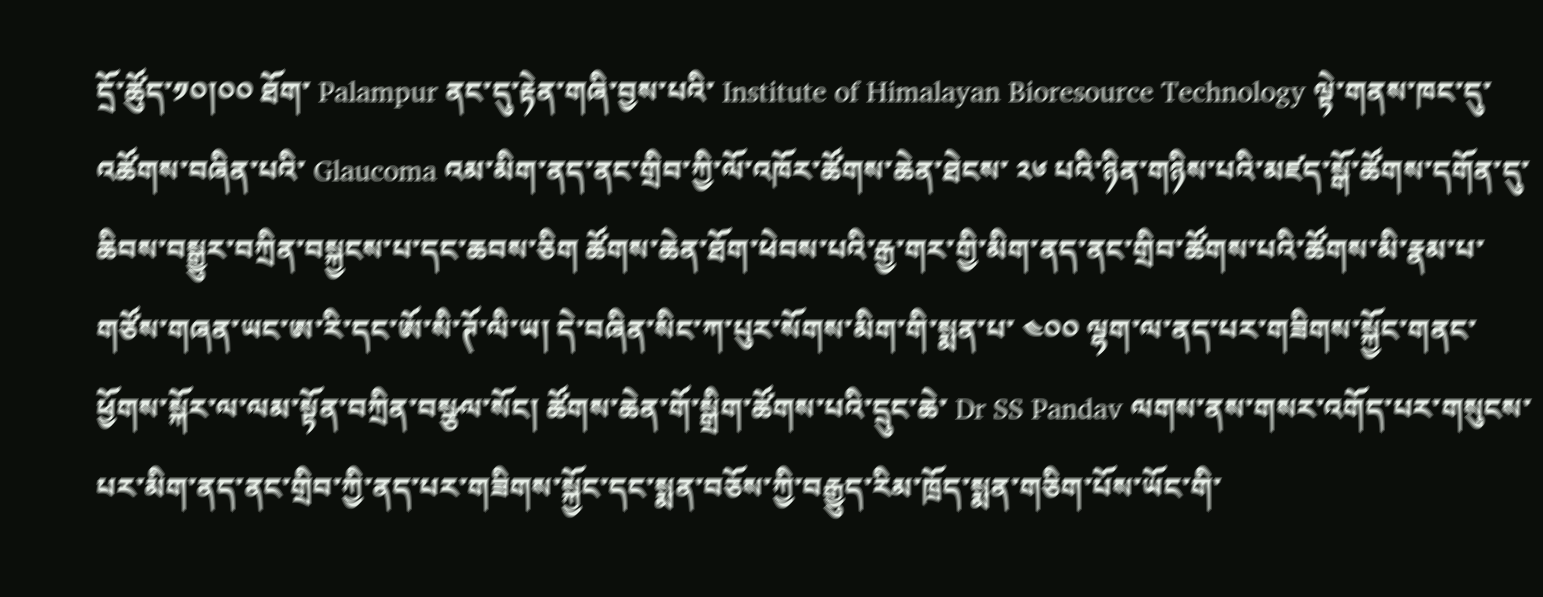དྲོ་ཚོུད་༡༠།༠༠ ཐོག་ Palampur ནང་དུ་རྟེན་གཞི་བྱས་པའི་ Institute of Himalayan Bioresource Technology ལྟེ་གནས་ཁང་དུ་འཚོགས་བཞིན་པའི་ Glaucoma འམ་མིག་ནད་ནང་གྲིབ་ཀྱི་ལོ་འཁོར་ཚོགས་ཆེན་ཐེངས་ ༢༦ པའི་ཉིན་གཉིས་པའི་མཛད་སྒོ་ཚོགས་དགོན་དུ་ཆིབས་བསྒྱུར་བཀྲིན་བསྐྱངས་པ་དང་ཆབས་ཅིག ཚོགས་ཆེན་ཐོག་ཕེབས་པའི་རྒྱ་གར་གྱི་མིག་ནད་ནང་གྲིབ་ཚོགས་པའི་ཚོགས་མི་རྣམ་པ་གཙོས་གཞན་ཡང་ཨ་རི་དང་ཨོ་སི་ཊོ་ལི་ཡ། དེ་བཞིན་སིང་ཀ་པུར་སོགས་མིག་གི་སྨན་པ་ ༤༠༠ ལྷག་ལ་ནད་པར་གཟིགས་སྐྱོང་གནང་ཕྱོགས་སྐོར་ལ་ལམ་སྟོན་བཀྲིན་བསྩལ་སོང། ཚོགས་ཆེན་གོ་སྒྲིག་ཚོགས་པའི་དྲུང་ཆེ་ Dr SS Pandav ལགས་ནས་གསར་འགོད་པར་གསུངས་པར་མིག་ནད་ནང་གྲིབ་ཀྱི་ནད་པར་གཟིགས་སྐྱོང་དང་སྨན་བཅོས་ཀྱི་བརྒྱུད་རིམ་ཁྲོད་སྨན་གཅིག་པོས་ཡོང་གི་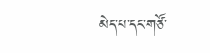མེད་པ་དང་གཙོ་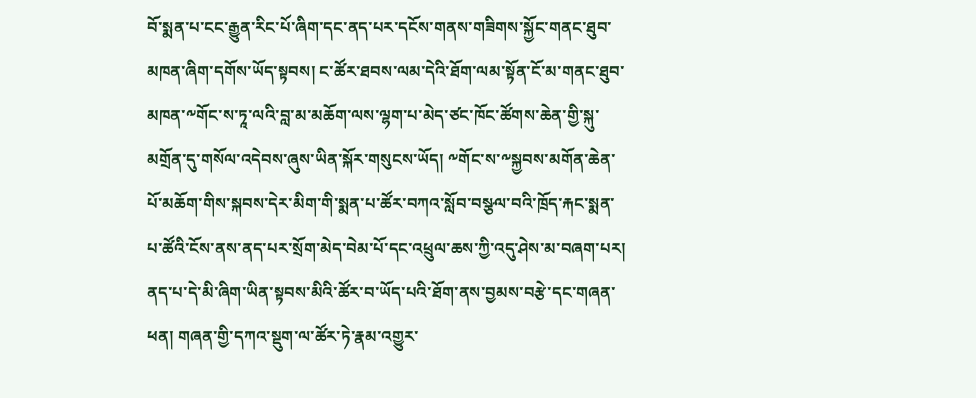བོ་སྨན་པ་ངང་རྒྱུན་རིང་པོ་ཞིག་དང་ནད་པར་དངོས་གནས་གཟིགས་སྐྱོང་གནང་ཐུབ་མཁན་ཞིག་དགོས་ཡོད་སྟབས། ང་ཚོར་ཐབས་ལམ་དེའི་ཐོག་ལམ་སྟོན་ངོ་མ་གནང་ཐུབ་མཁན་༸གོང་ས་ཏཱ་ལའི་བླ་མ་མཆོག་ལས་ལྷག་པ་མེད་ཙང་ཁོང་ཚོགས་ཆེན་གྱི་སྐུ་མགྲོན་དུ་གསོལ་འདེབས་ཞུས་ཡིན་སྐོར་གསུངས་ཡོད། ༸གོང་ས་༸སྐྱབས་མགོན་ཆེན་པོ་མཆོག་གིས་སྐབས་དེར་མིག་གི་སྨན་པ་ཚོར་བཀའ་སློབ་བསྩལ་བའི་ཁྲོད་རྐང་སྨན་པ་ཚོའི་ངོས་ནས་ནད་པར་སྲོག་མེད་བེམ་པོ་དང་འཕྲུལ་ཆས་ཀྱི་འདུ་ཤེས་མ་བཞག་པར། ནད་པ་དེ་མི་ཞིག་ཡིན་སྟབས་མིའི་ཚོར་བ་ཡོད་པའི་ཐོག་ནས་བྱམས་བརྩེ་དང་གཞན་ཕན། གཞན་གྱི་དཀའ་སྡུག་ལ་ཚོར་ཏེ་རྣམ་འགྱུར་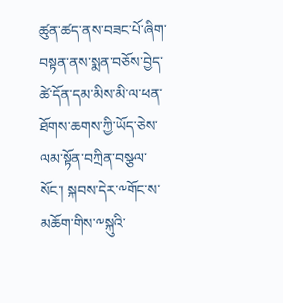ཚུན་ཚད་ནས་བཟང་པོ་ཞིག་བསྟན་ནས་སྨན་བཅོས་བྱེད་ཚེ་དོན་དམ་མིས་མི་ལ་ཕན་ཐོགས་ཆགས་ཀྱི་ཡོད་ཅེས་ལམ་སྟོན་བཀྲིན་བསྩལ་སོང་། སྐབས་དེར་༸གོང་ས་མཆོག་གིས་༸སྐུའི་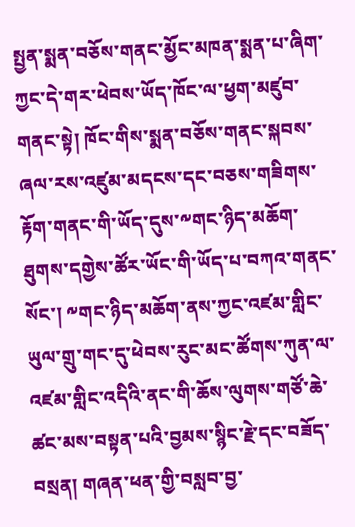སྤྱན་སྨན་བཅོས་གནང་མྱོང་མཁན་སྨན་པ་ཞིག་ཀྱང་དེ་གར་ཕེབས་ཡོད་ཁོང་ལ་ཕྱག་མཛུབ་གནང་སྟེ། ཁོང་གིས་སྨན་བཅོས་གནང་སྐབས་ཞལ་རས་འཛུམ་མདངས་དང་བཅས་གཟིགས་རྟོག་གནང་གི་ཡོད་དུས་༸གང་ཉིད་མཆོག་ཐུགས་དགྱེས་ཚོར་ཡོང་གི་ཡོད་པ་བཀའ་གནང་སོང་། ༸གང་ཉིད་མཆོག་ནས་ཀྱང་འཛམ་གླིང་ཡུལ་གྲུ་གང་དུ་ཕེབས་རུང་མང་ཚོགས་ཀུན་ལ་འཛམ་གླིང་འདིའི་ནང་གི་ཆོས་ལུགས་གཙོ་ཆེ་ཚང་མས་བསྟན་པའི་བྱམས་སྙིང་རྗེ་དང་བཟོད་བསྲན། གཞན་ཕན་གྱི་བསླབ་བྱ་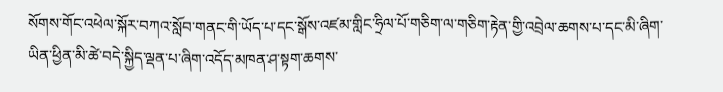སོགས་གོང་འཕེལ་སྐོར་བཀའ་སློབ་གནང་གི་ཡོད་པ་དང་སྒོས་འཛམ་གླིང་ཧྲིལ་པོ་གཅིག་ལ་གཅིག་རྟེན་གྱི་འབྲེལ་ཆགས་པ་དང་མི་ཞིག་ཡིན་ཕྱིན་མི་ཚེ་བདེ་སྐྱིད་ལྡན་པ་ཞིག་འདོད་མཁན་ཤ་སྟག་ཆགས་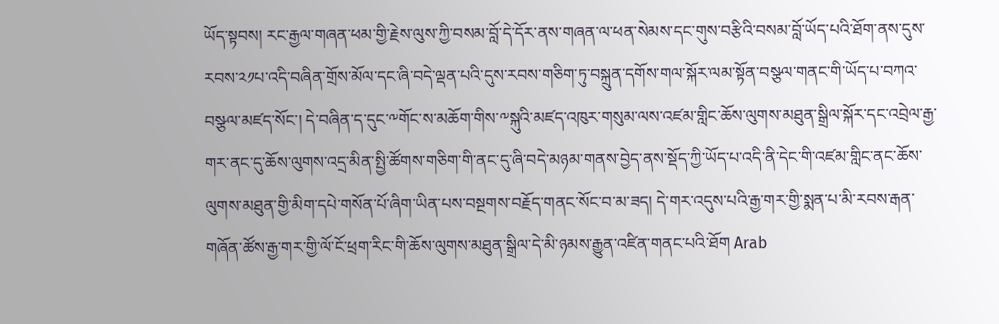ཡོད་སྟབས། རང་རྒྱལ་གཞན་ཕམ་གྱི་རྗེས་ལུས་ཀྱི་བསམ་བློ་དེ་དོར་ནས་གཞན་ལ་ཕན་སེམས་དང་གུས་བརྩིའི་བསམ་བློ་ཡོད་པའི་ཐོག་ནས་དུས་རབས་༢༡པ་འདི་བཞིན་གྲོས་མོལ་དང་ཞི་བདེ་ལྡན་པའི་དུས་རབས་གཅིག་ཏུ་བསྐྲུན་དགོས་གལ་སྐོར་ལམ་སྟོན་བསྩལ་གནང་གི་ཡོད་པ་བཀའ་བསྩལ་མཛད་སོང་། དེ་བཞིན་ད་དུང་༸གོང་ས་མཆོག་གིས་༸སྐུའི་མཛད་འཁུར་གསུམ་ལས་འཛམ་གླིང་ཆོས་ལུགས་མཐུན་སྒྲིལ་སྐོར་དང་འབྲེལ་རྒྱ་གར་ནང་དུ་ཆོས་ལུགས་འདྲ་མིན་སྤྱི་ཚོགས་གཅིག་གི་ནང་དུ་ཞི་བདེ་མཉམ་གནས་བྱེད་ནས་སྡོད་ཀྱི་ཡོད་པ་འདི་ནི་དེང་གི་འཛམ་གླིང་ནང་ཆོས་ལུགས་མཐུན་གྱི་མིག་དཔེ་གསོན་པོ་ཞིག་ཡིན་པས་བསྔགས་བརྗོད་གནང་སོང་བ་མ་ཟད། དེ་གར་འདུས་པའི་རྒྱ་གར་གྱི་སྨན་པ་མི་རབས་རྒན་གཞོན་ཚོས་རྒྱ་གར་གྱི་ལོ་ངོ་ཕྲག་རིང་གི་ཆོས་ལུགས་མཐུན་སྒྲིལ་དེ་མི་ཉམས་རྒྱུན་འཛིན་གནང་པའི་ཐོག Arab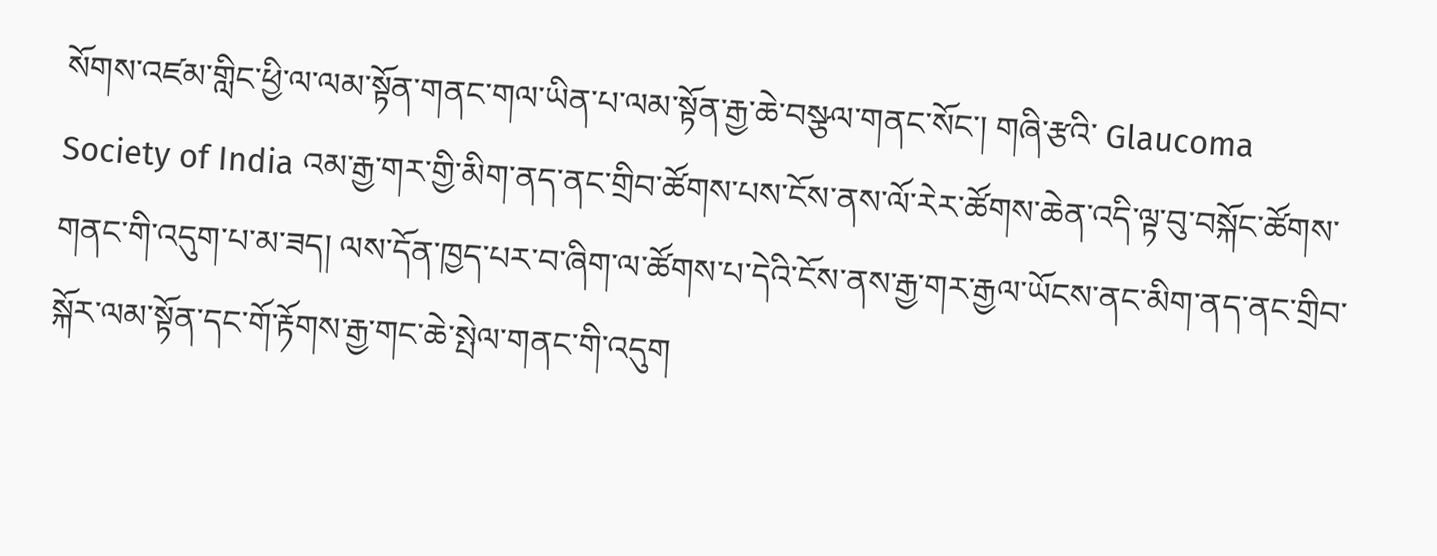སོགས་འཛམ་གླིང་ཕྱི་ལ་ལམ་སྟོན་གནང་གལ་ཡིན་པ་ལམ་སྟོན་རྒྱ་ཆེ་བསྩལ་གནང་སོང་། གཞི་རྩའི་ Glaucoma Society of India འམ་རྒྱ་གར་གྱི་མིག་ནད་ནང་གྲིབ་ཚོགས་པས་ངོས་ནས་ལོ་རེར་ཚོགས་ཆེན་འདི་ལྟ་བུ་བསྐོང་ཚོགས་གནང་གི་འདུག་པ་མ་ཟད། ལས་དོན་ཁྱད་པར་བ་ཞིག་ལ་ཚོགས་པ་དེའི་ངོས་ནས་རྒྱ་གར་རྒྱལ་ཡོངས་ནང་མིག་ནད་ནང་གྲིབ་སྐོར་ལམ་སྟོན་དང་གོ་རྟོགས་རྒྱ་གང་ཆེ་སྤེལ་གནང་གི་འདུག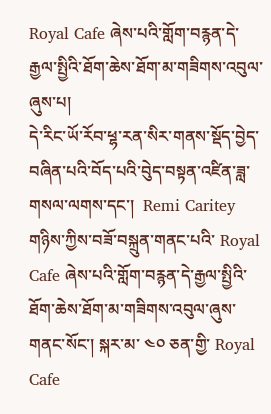Royal Cafe ཞེས་པའི་གློག་བརྙན་དེ་རྒྱལ་སྤྱིའི་ཐོག་ཆེས་ཐོག་མ་གཟིགས་འབུལ་ཞུས་པ།
དེ་རིང་ཡོ་རོབ་ཕྷ་རན་སིར་གནས་སྡོད་བྱེད་བཞིན་པའི་བོད་པའི་བེུད་བསྟན་འཛིན་ཟླ་གསལ་ལགས་དང་།  Remi Caritey གཉིས་ཀྱིས་བཟོ་བསྐྲུན་གནང་པའི་ Royal Cafe ཞེས་པའི་གློག་བརྙན་དེ་རྒྱལ་སྤྱིའི་ཐོག་ཆེས་ཐོག་མ་གཟིགས་འབུལ་ཞུས་གནང་སོང་། སྐར་མ་ ༤༠ ཅན་གྱི་ Royal Cafe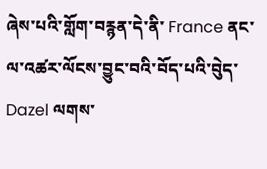ཞེས་པའི་གློག་བརྙན་དེ་ནི་ France ནང་ལ་འཚར་ལོངས་བྱུང་བའི་བོད་པའི་བེུད་ Dazel ལགས་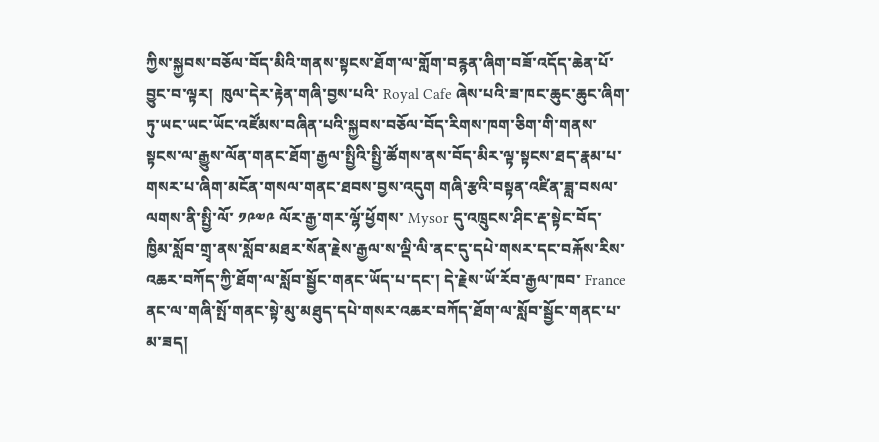ཀྱིས་སྐྱབས་བཅོལ་བོད་མིའི་གནས་སྟངས་ཐོག་ལ་གློག་བརྙན་ཞིག་བཟོ་འདོད་ཆེན་པོ་བྱུང་བ་ལྟར།  ཁུལ་དེར་རྟེན་གཞི་བྱས་པའི་ Royal Cafe ཞེས་པའི་ཟ་ཁང་ཆུང་ཆུང་ཞིག་ཏུ་ཡང་ཡང་ཡོང་འཛོམས་བཞིན་པའི་སྐྱབས་བཅོལ་བོད་རིགས་ཁག་ཅིག་གི་གནས་སྟངས་ལ་རྒྱུས་ལོན་གནང་ཐོག་རྒྱལ་སྤྱིའི་སྤྱི་ཚོགས་ནས་བོད་མིར་ལྟ་སྟངས་ཐད་རྣམ་པ་གསར་པ་ཞིག་མངོན་གསལ་གནང་ཐབས་བྱས་འདུག གཞི་རྩའི་བསྟན་འཛིན་ཟླ་བསལ་ལགས་ནི་སྤྱི་ལོ་ ༡༩༧༩ ལོར་རྒྱ་གར་ལྷོ་ཕྱོགས་ Mysor དུ་འཁྲུངས་ཤིང་རྡ་སྟེང་བོད་ཁྱིམ་སློབ་གྲྭ་ནས་སློབ་མཐར་སོན་རྗེས་རྒྱལ་ས་ལྡི་ལི་ནང་དུ་དཔེ་གསར་དང་བརྐོས་རིས་འཆར་བཀོད་ཀྱི་ཐོག་ལ་སློབ་སྦྱོང་གནང་ཡོད་པ་དང་། དེ་རྗེས་ཡོ་རོབ་རྒྱལ་ཁབ་ France ནང་ལ་གཞི་སྤོ་གནང་སྟེ་མུ་མཐུད་དཔེ་གསར་འཆར་བཀོད་ཐོག་ལ་སློབ་སྦྱོང་གནང་པ་མ་ཟད།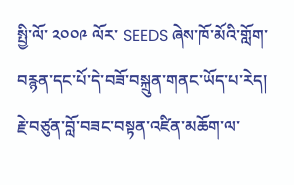སྤྱི་ལོ་ ༢༠༠༩ ལོར་ SEEDS ཞེས་ཁོ་མོའི་གློག་བརྙན་དང་པོ་དེ་བཟོ་བསྐྲུན་གནང་ཡོད་པ་རེད།
རྗེ་བཙུན་བློ་བཟང་བསྟན་འཛིན་མཆོག་ལ་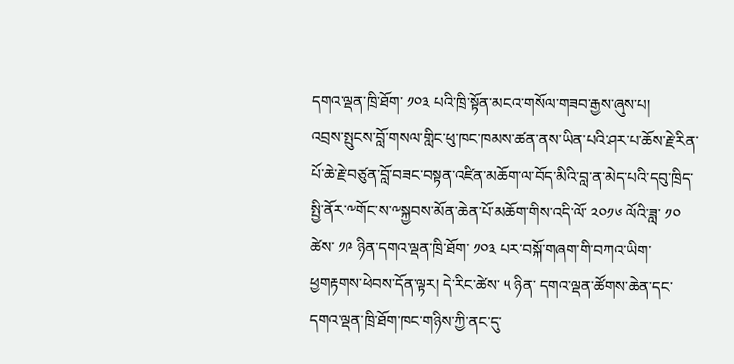དགའ་ལྡན་ཁྲི་ཐོག་ ༡༠༣ པའི་ཁྲི་སྟོན་མངའ་གསོལ་གཟབ་རྒྱས་ཞུས་པ།
འབྲས་སྤུངས་བློ་གསལ་གླིང་ཕུ་ཁང་ཁམས་ཚན་ནས་ཡིན་པའི་ཤར་པ་ཆོས་རྗེ་རིན་པོ་ཆེ་རྗེ་བཙུན་བློ་བཟང་བསྟན་འཛིན་མཆོག་ལ་བོད་མིའི་བླ་ན་མེད་པའི་དབུ་ཁྲིད་སྤྱི་ནོར་༸གོང་ས་༸སྐྱབས་མོན་ཆེན་པོ་མཆོག་གིས་འདི་ལོ་ ༢༠༡༦ ལོའི་ཟླ་ ༡༠ ཚེས་ ༡༩ ཉིན་དགའ་ལྡན་ཁྲི་ཐོག་ ༡༠༣ པར་བསྐོ་གཞག་གི་བཀའ་ཡིག་ཕྱགརྟགས་ཕེབས་དོན་ལྟར། དེ་རིང་ཚེས་ ༥ ཉིན་ དགའ་ལྡན་ཚོགས་ཆེན་དང་དགའ་ལྡན་ཁྲི་ཐོག་ཁང་གཉིས་ཀྱི་ནང་དུ་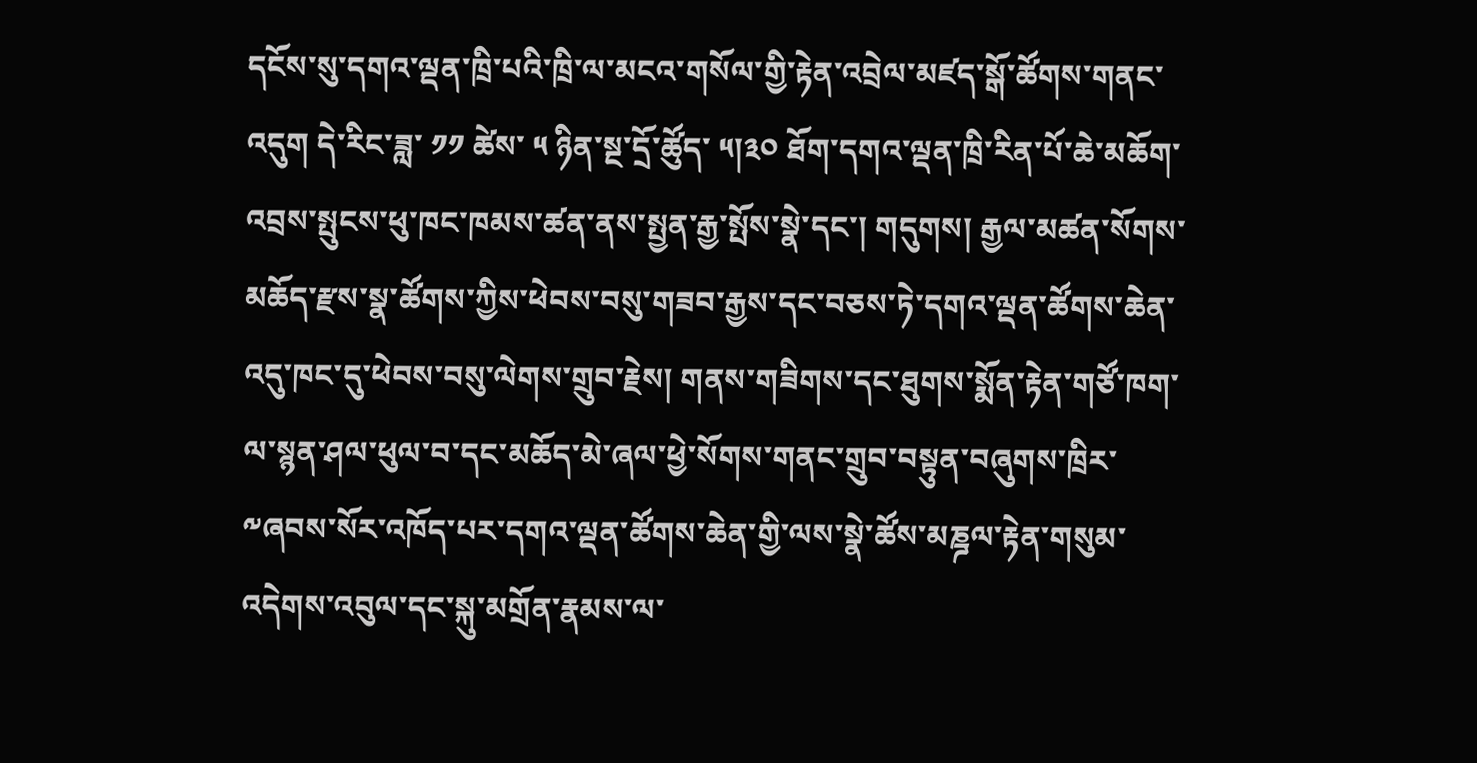དངོས་སུ་དགའ་ལྡན་ཁྲི་པའི་ཁྲི་ལ་མངའ་གསོལ་གྱི་རྟེན་འབྲེལ་མཛད་སྒོ་ཚོགས་གནང་འདུག དེ་རིང་ཟླ་ ༡༡ ཚེས་ ༥ ཉིན་སྔ་དྲོ་ཚོུད་ ༥།༣༠ ཐོག་དགའ་ལྡན་ཁྲི་རིན་པོ་ཆེ་མཆོག་འབྲས་སྤུངས་ཕུ་ཁང་ཁམས་ཚན་ནས་སྤྱན་རྒྱ་སྤོས་སྣེ་དང་། གདུགས། རྒྱལ་མཚན་སོགས་མཆོད་རྫས་སྣ་ཚོགས་ཀྱིས་ཕེབས་བསུ་གཟབ་རྒྱས་དང་བཅས་ཏེ་དགའ་ལྡན་ཚོགས་ཆེན་འདུ་ཁང་དུ་ཕེབས་བསུ་ལེགས་གྲུབ་རྗེས། གནས་གཟིགས་དང་ཐུགས་སྨོན་རྟེན་གཙོ་ཁག་ལ་སྙན་ཤལ་ཕུལ་བ་དང་མཆོད་མེ་ཞལ་ཕྱེ་སོགས་གནང་གྲུབ་བསྟུན་བཞུགས་ཁྲིར་༸ཞབས་སོར་འཁོད་པར་དགའ་ལྡན་ཚོགས་ཆེན་གྱི་ལས་སྣེ་ཚོས་མཎྜལ་རྟེན་གསུམ་འདེགས་འབུལ་དང་སྐུ་མགྲོན་རྣམས་ལ་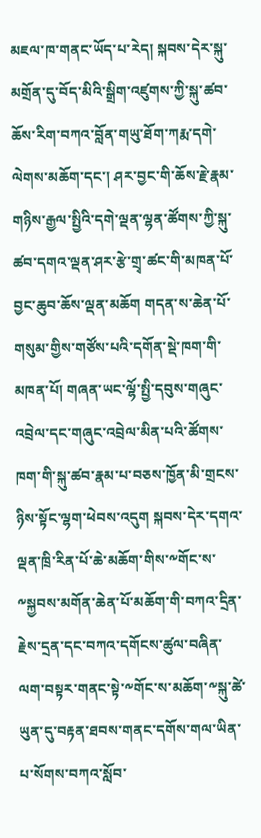མཇལ་ཁ་གནང་ཡོད་པ་རེད། སྐབས་དེར་སྐུ་མགྲོན་དུ་བོད་མིའི་སྒྲིག་འཛུགས་ཀྱི་སྐུ་ཚབ་ཆོས་རིག་བཀའ་བློན་གཡུ་ཐོག་ཀརྨ་དགེ་ལེགས་མཆོག་དང་། ཤར་བྱང་གི་ཆོས་རྗེ་རྣམ་གཉིས་རྒྱལ་སྤྱིའི་དགེ་ལྡན་ལྷན་ཚོགས་ཀྱི་སྐུ་ཚབ་དགའ་ལྡན་ཤར་རྩེ་གྲྭ་ཚང་གི་མཁན་པོ་བྱང་ཆུབ་ཆོས་ལྡན་མཆོག གདན་ས་ཆེན་པོ་གསུམ་གྱིས་གཙོས་པའི་དགོན་སྡེ་ཁག་གི་མཁན་པོ། གཞན་ཡང་ལྷོ་སྤྱི་དབུས་གཞུང་འབྲེལ་དང་གཞུང་འབྲེལ་མིན་པའི་ཚོགས་ཁག་གི་སྐུ་ཚབ་རྣམ་པ་བཅས་ཁྱོན་མི་གྲངས་ཉིས་སྟོང་ལྷག་ཕེབས་འདུག སྐབས་དེར་དགའ་ལྡན་ཁྲི་རིན་པོ་ཆེ་མཆོག་གིས་༸གོང་ས་༸སྐྱབས་མགོན་ཆེན་པོ་མཆོག་གི་བཀའ་དྲིན་རྗེས་དྲན་དང་བཀའ་དགོངས་ཚུལ་བཞིན་ལག་བསྟར་གནང་སྟེ་༸གོང་ས་མཆོག་༸སྐུ་ཚེ་ཡུན་དུ་བརྟན་ཐབས་གནང་དགོས་གལ་ཡིན་པ་སོགས་བཀའ་སློབ་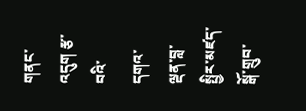གནང་འདུག རྩ་བའི་དགའ་ལྡན་བླ་སྤྱིར་མཛད་སྒོ་གྲུབ་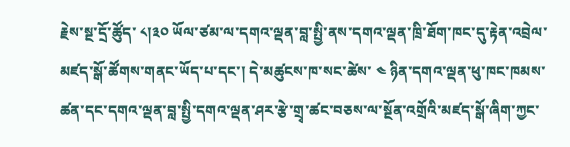རྗེས་སྔ་དྲོ་ཚོུད་ ༨།༣༠ ཡོལ་ཙམ་ལ་དགའ་ལྡན་བླ་སྤྱི་ནས་དགའ་ལྡན་ཁྲི་ཐོག་ཁང་དུ་རྟེན་འབྲེལ་མཛད་སྒོ་ཚོགས་གནང་ཡོད་པ་དང་། དེ་མཚུངས་ཁ་སང་ཚེས་ ༤ ཉིན་དགའ་ལྡན་ཕུ་ཁང་ཁམས་ཚན་དང་དགའ་ལྡན་བླ་སྤྱི་དགའ་ལྡན་ཤར་རྩེ་གྲྭ་ཚང་བཅས་ལ་སྔོན་འགྲོའི་མཛད་སྒོ་ཞིག་ཀྱང་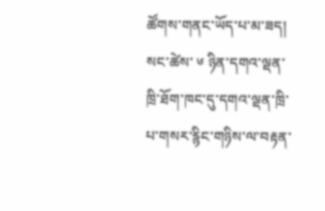ཚོགས་གནང་ཡོད་པ་མ་ཟད། སང་ཚེས་ ༦ ཉིན་དགའ་ལྡན་ཁྲི་ཐོག་ཁང་དུ་དགའ་ལྡན་ཁྲི་པ་གསར་རྙིང་གཉིས་ལ་བརྟན་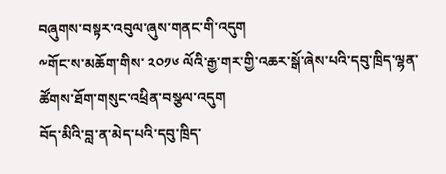བཞུགས་བསྟར་འབུལ་ཞུས་གནང་གི་འདུག
༸གོང་ས་མཆོག་གིས་ ༢༠༡༦ ལོའི་རྒྱ་གར་གྱི་འཆར་སྒོ་ཞེས་པའི་དབུ་ཁྲིད་ལྷན་ཚོགས་ཐོག་གསུང་འཕྲིན་བསྩལ་འདུག
བོད་མིའི་བླ་ན་མེད་པའི་དབུ་ཁྲིད་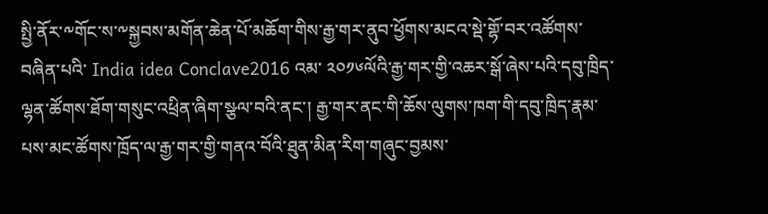སྤྱི་ནོར་༸གོང་ས་༸སྐྱབས་མགོན་ཆེན་པོ་མཆོག་གིས་རྒྱ་གར་ནུབ་ཕྱོགས་མངའ་སྡེ་གྷོ་བར་འཚོགས་བཞིན་པའི་ India idea Conclave2016 འམ་ ༢༠༡༦ལོའི་རྒྱ་གར་གྱི་འཆར་སྒོ་ཞེས་པའི་དབུ་ཁྲིད་ལྷན་ཚོགས་ཐོག་གསུང་འཕྲིན་ཞིག་སྩལ་བའི་ནང་། རྒྱ་གར་ནང་གི་ཆོས་ལུགས་ཁག་གི་དབུ་ཁྲིད་རྣམ་པས་མང་ཚོགས་ཁྲོད་ལ་རྒྱ་གར་གྱི་གནའ་བོའི་ཐུན་མིན་རིག་གཞུང་བྱམས་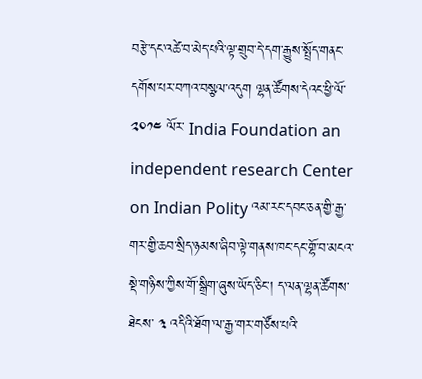བརྩེ་དང་འཚེ་བ་མེད་པའི་ལྟ་གྲུབ་དེ་དག་རྒྱུས་སྤྲོད་གནང་དགོས་པར་བཀའ་བསྩལ་འདུག ལྷན་ཚོགས་དེའང་ཕྱི་ལོ་ ༢༠༡༤ ལོར་ India Foundation an independent research Center on Indian Polity འམ་རང་དབང་ཅན་གྱི་རྒྱ་གར་གྱི་ཆབ་སྲིད་ཉམས་ཞིབ་ལྟེ་གནས་ཁང་དང་གྷོ་བ་མངའ་སྡེ་གཉིས་ཀྱིས་གོ་སྒྲིག་ཞུས་ཡོད་ཅིང་། ད་ལན་ལྷན་ཚོགས་ཐེངས་ ༣ འདིའི་ཐོག་ལ་རྒྱ་གར་གཙོས་པའི་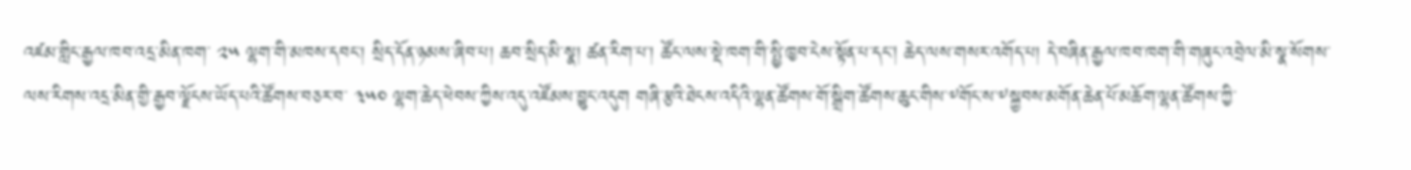འཛམ་གླིང་རྒྱལ་ཁབ་འདྲ་མིན་ཁག་ ༢༥ ལྷག་གི་མཁས་དབང་། སྲིད་དོན་ཉམས་ཞིབ་པ། ཆབ་སྲིད་མི་སྣ། ཚན་རིག་པ་། ཚོང་ལས་སྡེ་ཁག་གི་སྤྱི་ཁྱབ་ངེས་སྟོན་པ་དང། ཆེད་ལས་གསར་འགོད་པ། དེ་བཞིན་རྒྱལ་ཁབ་ཁག་གི་གཞུང་འབྲེལ་མི་སྣ་སོགས་ལས་རིགས་འདྲ་མིན་གྱི་རྒྱབ་ལྗོངས་ཡོད་པའི་ཚོགས་བཅར་བ་ ༣༥༠ ལྷག་ཆེད་ཕེབས་ཀྱིས་འདུ་འཛོམས་བྱུང་འདུག གཞི་རྩའི་ཐེངས་འདིའི་ལྷན་ཚོགས་གོ་སྒྲིག་ཚོགས་ཆུང་གིས་༸གོང་ས་༸སྐྱབས་མགོན་ཆེན་པོ་མཆོག་ལྷན་ཚོགས་ཀྱི་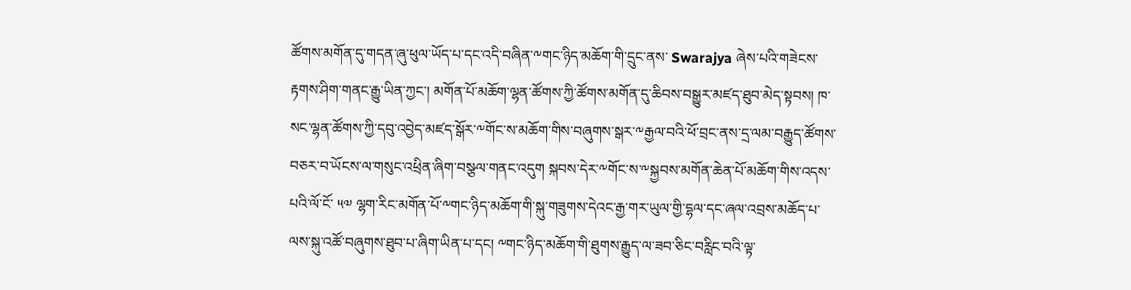ཚོགས་མགོན་དུ་གདན་ཞུ་ཕུལ་ཡོད་པ་དང་འདི་བཞིན་༸གང་ཉིད་མཆོག་གི་དྲུང་ནས་ Swarajya ཞེས་པའི་གཟེངས་རྟགས་ཤིག་གནང་རྒྱུ་ཡིན་ཀྱང་། མགོན་པོ་མཆོག་ལྷན་ཚོགས་ཀྱི་ཚོགས་མགོན་དུ་ཆིབས་བསྒྱུར་མཛད་ཐུབ་མེད་སྟབས། ཁ་སང་ལྷན་ཚོགས་ཀྱི་དབུ་འབྱེད་མཛད་སྒོར་༸གོང་ས་མཆོག་གིས་བཞུགས་སྒར་༸རྒྱལ་བའི་ཕོ་བྲང་ནས་དྲ་ལམ་བརྒྱུད་ཚོགས་བཅར་བ་ཡོངས་ལ་གསུང་འཕྲིན་ཞིག་བསྩལ་གནང་འདུག སྐབས་དེར་༸གོང་ས་༸སྐྱབས་མགོན་ཆེན་པོ་མཆོག་གིས་འདས་པའི་ལོ་ངོ་ ༥༧ ལྷག་རིང་མགོན་པོ་༸གང་ཉིད་མཆོག་གི་སྐུ་གཟུགས་དེའང་རྒྱ་གར་ཡུལ་གྱི་དྷལ་དང་ཞལ་འབྲས་མཆོད་པ་ལས་སྐུ་འཚོ་བཞུགས་ཐུབ་པ་ཞིག་ཡིན་པ་དང། ༸གང་ཉིད་མཆོག་གི་ཐུགས་རྒྱུད་ལ་ཟབ་ཅིང་བརླིང་བའི་ལྟ་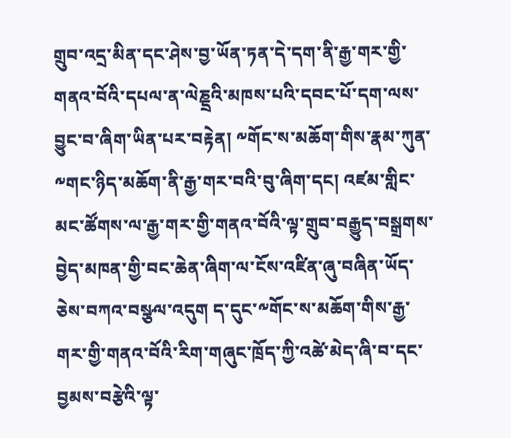གྲུབ་འདྲ་མིན་དང་ཤེས་བྱ་ཡོན་ཏན་དེ་དག་ནི་རྒྱ་གར་གྱི་གནའ་བོའི་དཔལ་ན་ལེཎྡྲའི་མཁས་པའི་དབང་པོ་དག་ལས་བྱུང་བ་ཞིག་ཡིན་པར་བརྟེན། ༸གོང་ས་མཆོག་གིས་རྣམ་ཀུན་༸གང་ཉིད་མཆོག་ནི་རྒྱ་གར་བའི་བུ་ཞིག་དང། འཛམ་གླིང་མང་ཚོགས་ལ་རྒྱ་གར་གྱི་གནའ་བོའི་ལྟ་གྲུབ་བརྒྱུད་བསྒྲགས་བྱེད་མཁན་གྱི་བང་ཆེན་ཞིག་ལ་ངོས་འཛིན་ཞུ་བཞིན་ཡོད་ཅེས་བཀའ་བསྩལ་འདུག ད་དུང་༸གོང་ས་མཆོག་གིས་རྒྱ་གར་གྱི་གནའ་བོའི་རིག་གཞུང་ཁྲོད་ཀྱི་འཚེ་མེད་ཞི་བ་དང་བྱམས་བརྩེའི་ལྟ་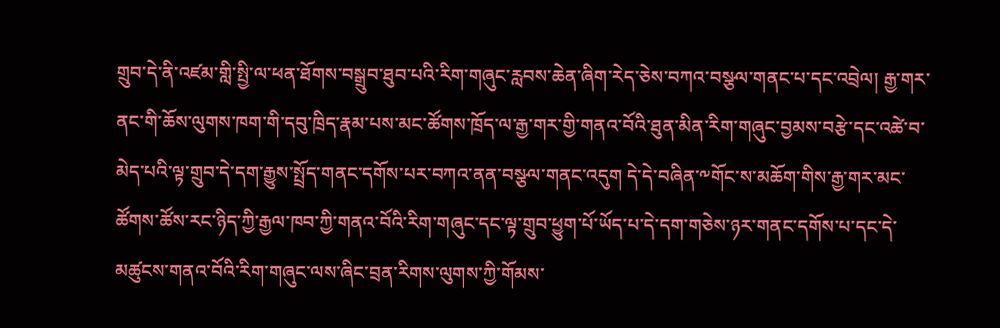གྲུབ་དེ་ནི་འཛམ་གླི་སྤྱི་ལ་ཕན་ཐོགས་བསྒྲུབ་ཐུབ་པའི་རིག་གཞུང་རླབས་ཆེན་ཞིག་རེད་ཅེས་བཀའ་བསྩལ་གནང་པ་དང་འབྲེལ། རྒྱ་གར་ནང་གི་ཆོས་ལུགས་ཁག་གི་དབུ་ཁྲིད་རྣམ་པས་མང་ཚོགས་ཁྲོད་ལ་རྒྱ་གར་གྱི་གནའ་བོའི་ཐུན་མིན་རིག་གཞུང་བྱམས་བརྩེ་དང་འཚེ་བ་མེད་པའི་ལྟ་གྲུབ་དེ་དག་རྒྱུས་སྤྲོད་གནང་དགོས་པར་བཀའ་ནན་བསྩལ་གནང་འདུག དེ་དེ་བཞིན་༸གོང་ས་མཆོག་གིས་རྒྱ་གར་མང་ཚོགས་ཚོས་རང་ཉིད་ཀྱི་རྒྱལ་ཁབ་ཀྱི་གནའ་བོའི་རིག་གཞུང་དང་ལྟ་གྲུབ་ཕྱུག་པོ་ཡོད་པ་དེ་དག་གཅེས་ཉར་གནང་དགོས་པ་དང་དེ་མཚུངས་གནའ་བོའི་རིག་གཞུང་ལས་ཞིང་བྲན་རིགས་ལུགས་ཀྱི་གོམས་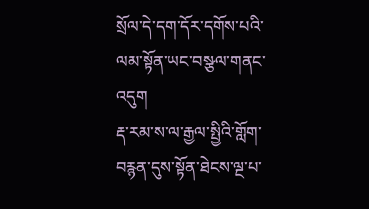སྲོལ་དེ་དག་དོར་དགོས་པའི་ལམ་སྟོན་ཡང་བསྩལ་གནང་འདུག
རྡ་རམ་ས་ལ་རྒྱལ་སྤྱིའི་གློག་བརྙན་དུས་སྟོན་ཐེངས་ལྔ་པ་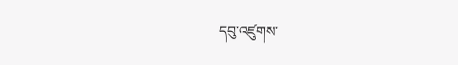དབུ་འཛུགས་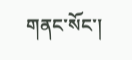གནང་སོང་།